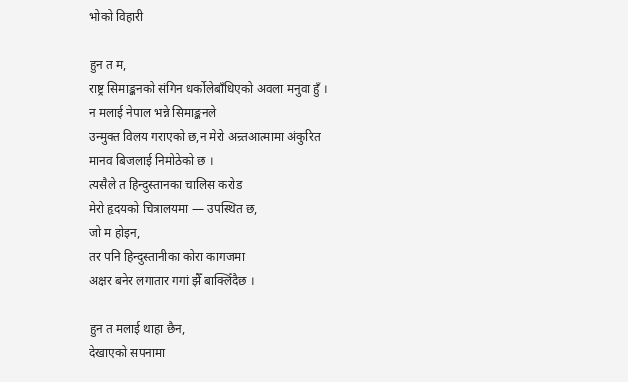भोको विहारी

हुन त म,
राष्ट्र सिमाङ्कनको संगिन धर्कोलेबाँधिएको अवला मनुवा हुँ ।
न मलाई नेपाल भन्ने सिमाङ्कनले
उन्मुक्त विलय गराएको छ,न मेरो अन्र्तआत्मामा अंकुरित
मानव बिजलाई निमोठेको छ ।
त्यसैले त हिन्दुस्तानका चालिस करोड
मेरो हृदयको चित्रालयमा — उपस्थित छ,
जो म होइन,
तर पनि हिन्दुस्तानीका कोरा कागजमा
अक्षर बनेर लगातार गगां झैँ बाक्लिँदैछ ।

हुन त मलाई थाहा छैन,
देखाएको सपनामा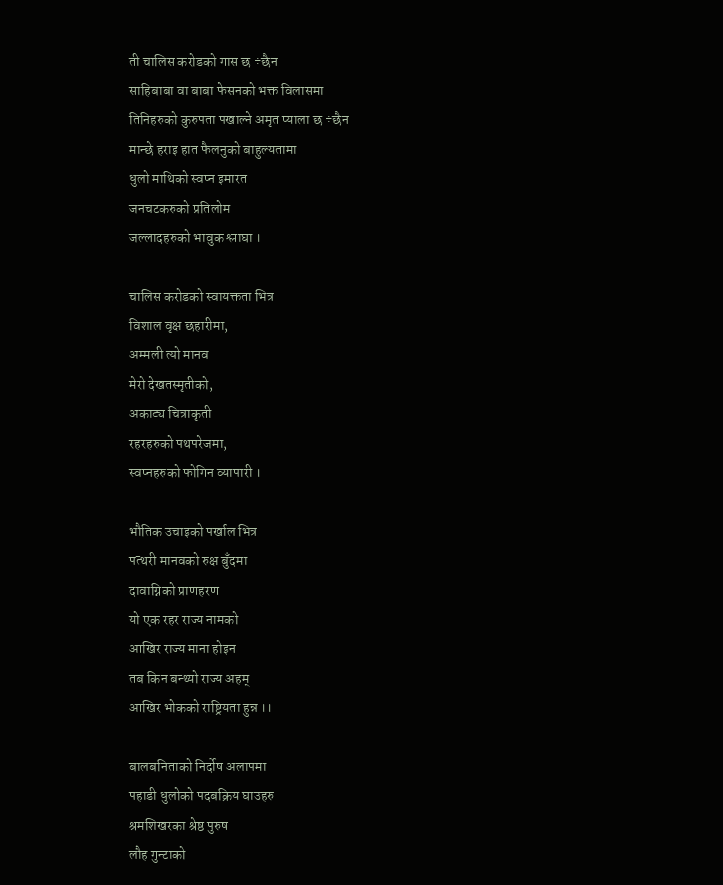ती चालिस करोडको गास छ ÷छैन
साहिबाबा वा बाबा फेसनको भक्त विलासमा
तिनिहरुको कुरुपता पखाल्ने अमृत प्याला छ ÷छैन
मान्छे हराइ हात फैलनुको बाहुल्यतामा
धुलो माथिको स्वप्न इमारत
जनचटकरुको प्रतिलोम
जल्लादहरुको भावुक श्लाघा ।

चालिस करोडको स्वायक्तता भित्र
विशाल वृक्ष छहारीमा,
अम्मली त्यो मानव
मेरो देखतस्मृतीको,
अकाट्य चित्राकृती
रहरहरुको पथपरेजमा,
स्वप्नहरुको फोगिन व्यापारी ।

भौतिक उचाइको पर्खाल भित्र
पत्थरी मानवको रुक्ष बुँदमा
दावाग्निको प्राणहरण
यो एक रहर राज्य नामको
आखिर राज्य माना होइन
तब किन बन्थ्यो राज्य अहम्
आखिर भोकको राष्ट्रियता हुन्न ।।

बालबनिताको निर्दोष अलापमा
पहाडी धुलोको पदबक्रिय घाउहरु
श्रमशिखरका श्रेष्ठ पुरुष
लौह गुन्टाको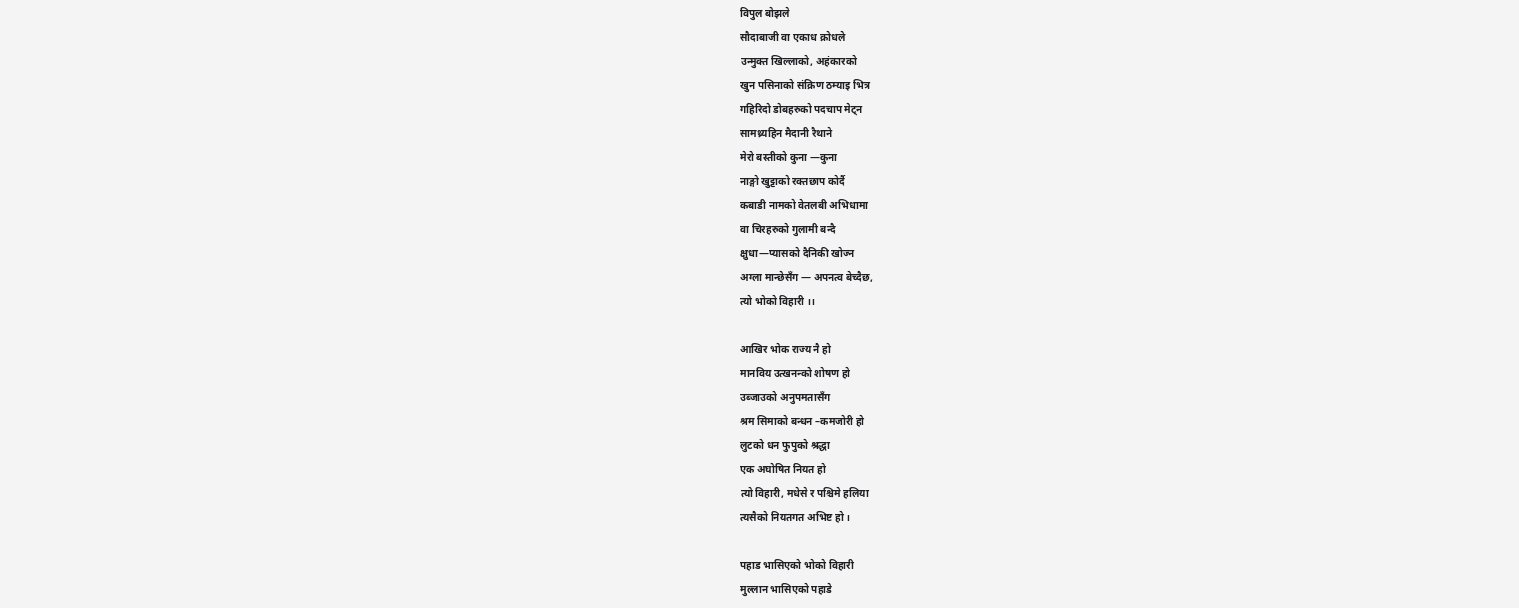विपुल बोझले
सौदाबाजी वा एकाध क्रोधले
उन्मुक्त खिल्लाको, अहंकारको
खुन पसिनाको संक्रिण ठम्याइ भित्र
गहिरिदो डोबहरुको पदचाप मेट्न
सामथ्र्यहिन मैदानी रैथाने
मेरो बस्तीको कुना —कुना
नाङ्गो खुट्टाको रक्तछाप कोर्दै
कबाडी नामको वेतलबी अभिधामा
वा चिरहरुको गुलामी बन्दै
क्षुधा—प्यासको दैनिकी खोज्न
अग्ला मान्छेसँग — अपनत्व बेच्दैछ,
त्यो भोको विहारी ।।

आखिर भोक राज्य नै हो
मानविय उत्खनन्को शोषण हो
उब्जाउको अनुपमतासँग
श्रम सिमाको बन्धन –कमजोरी हो
लुटको धन फुपुको श्रद्धा
एक अघोषित नियत हो
त्यो विहारी, मधेसे र पश्चिमे हलिया
त्यसैको नियतगत अभिष्ट हो ।

पहाड भासिएको भोको विहारी
मुल्लान भासिएको पहाडे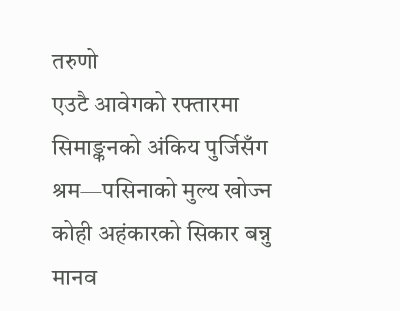तरुणो
एउटै आवेगको रफ्तारमा
सिमाङ्कनको अंकिय पुर्जिसँग
श्रम—पसिनाको मुल्य खोज्न
कोही अहंकारको सिकार बन्नु
मानव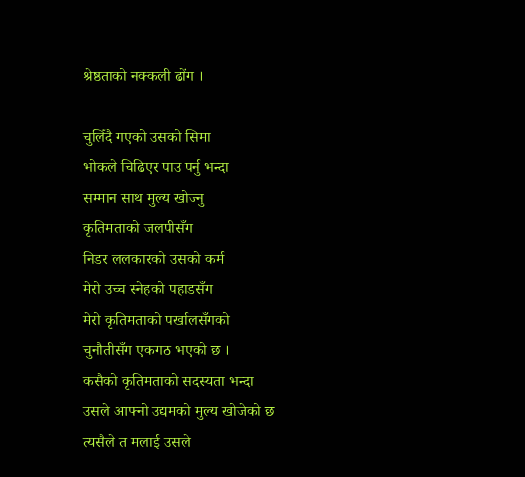श्रेष्ठताको नक्कली ढोंग ।

चुलिँदै गएको उसको सिमा
भोकले चिढिएर पाउ पर्नु भन्दा
सम्मान साथ मुल्य खोज्नु
कृतिमताको जलपीसँग
निडर ललकारको उसको कर्म
मेरो उच्च स्नेहको पहाडसँग
मेरो कृतिमताको पर्खालसँगको
चुनौतीसँग एकगठ भएको छ ।
कसैको कृतिमताको सदस्यता भन्दा
उसले आफ्नो उद्यमको मुल्य खोजेको छ
त्यसैले त मलाई उसले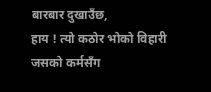बारबार दुखाउँछ,
हाय ! त्यो कठोर भोको विहारी
जसको कर्मसँग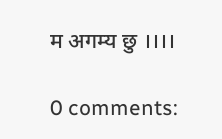म अगम्य छु ।।।।

0 comments: